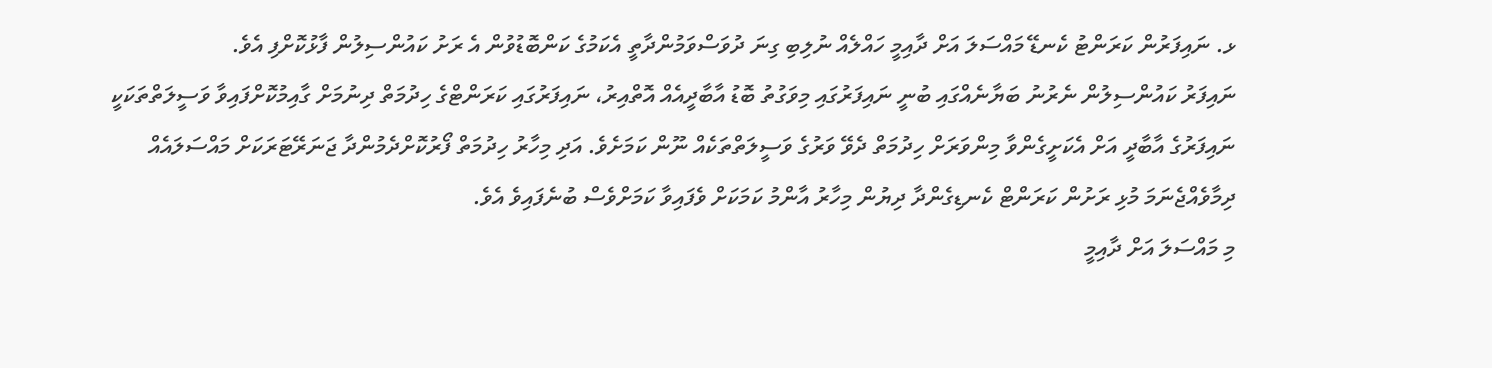ޅ. ނައިފަރުން ކަރަންޓު ކެނޑޭ މައްސަލަ އަށް ދާއިމީ ހައްލެއް ނުލިބި ގިނަ ދުވަސްވަމުންދާތީ އެކަމުގެ ކަންބޮޑުވުން އެ ރަށު ކައުންސިލުން ފާޅުކޮށްފި އެވެ.
ނައިފަރު ކައުންސިލުން ނެރުނު ބަޔާނެއްގައި ބުނީ ނައިފަރުގައި މިވަގުތު ބޮޑު އާބާދީއެއް އޮތްއިރު، ނައިފަރުގައި ކަރަންޓްގެ ހިދުމަތް ދިނުމަށް ގާއިމުކޮށްފައިވާ ވަސީލަތްތަކަކީ ނައިފަރުގެ އާބާދީ އަށް އެކަށީގެންވާ މިންވަރަށް ހިދުމަތް ދެވޭ ވަރުގެ ވަސީލަތްތަކެއް ނޫން ކަމަށެވެ. އަދި މިހާރު ހިދުމަތް ފޯރުކޮށްދެމުންދާ ޖަނަރޭޓަރަކަށް މައްސަލައެއް ދިމާވެއްޖެނަމަ މުޅި ރަށުން ކަރަންޓް ކެނޑިގެންދާ ދިޔުން މިހާރު އާންމު ކަމަކަށް ވެފައިވާ ކަމަށްވެސް ބުނެފައިވެ އެވެ.
މި މައްސަލަ އަށް ދާއިމީ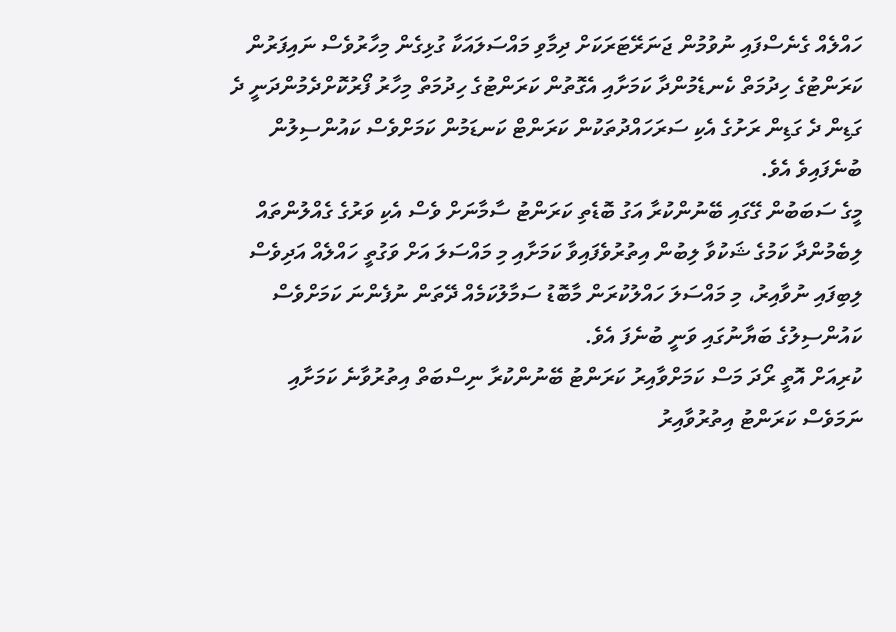ހައްލެއް ގެނެސްފައި ނުވުމުން ޖަނަރޭޓަރަކަށް ދިމާވި މައްސަލައަކާ ގުޅިގެން މިހާރުވެސް ނައިފަރުން ކަރަންޓުގެ ހިދުމަތް ކެނޑެމުންދާ ކަމަށާއި އެގޮތުން ކަރަންޓުގެ ހިދުމަތް މިހާރު ފޯރުކޮށްދެމުންދަނީ ދެ ގަޑިން ދެ ގަޑިން ރަށުގެ އެކި ސަރަހައްދުތަކުން ކަރަންޓް ކަނޑަމުން ކަމަށްވެސް ކައުންސިލުން ބުނެފައިވެ އެވެ.
މީގެ ސަބަބުން ގޭގައި ބޭނުންކުރާ އަގު ބޮޑެތި ކަރަންޓު ސާމާނަށް ވެސް އެކި ވަރުގެ ގެއްލުންތައް ލިބެމުންދާ ކަމުގެ ޝަކުވާ ލިބުން އިތުރުވެފައިވާ ކަމަށާއި މި މައްސަލަ އަށް ވަގުތީ ހައްލެއް އަދިވެސް ލިބިފައި ނުވާއިރު، މި މައްސަލަ ހައްލުކުރަން މާބޮޑު ސަމާލުކަމެއް ދޭތަން ނުފެންނަ ކަމަށްވެސް ކައުންސިލުގެ ބަޔާނުގައި ވަނީ ބުނެފަ އެވެ.
ކުރިއަށް އޮތީ ރޯދަ މަސް ކަމަށްވާއިރު ކަރަންޓު ބޭނުންކުރާ ނިސްބަތް އިތުރުވާނެ ކަމަށާއި ނަމަވެސް ކަރަންޓު އިތުރުވާއިރު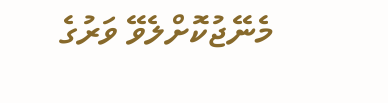މެނޭޖުކޮށްލެވޭ ވަރުގެ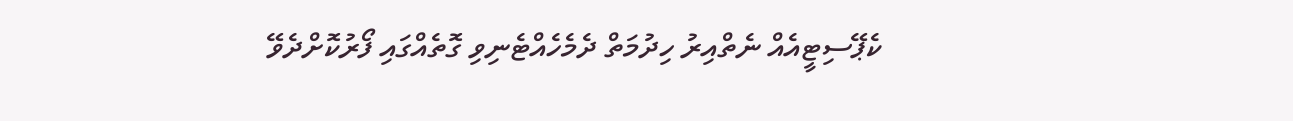ކެޕޭސިޓީއެއް ނެތްއިރު ހިދުމަތް ދެމެހެއްޓެނިވި ގޮތެއްގައި ފޯރުކޮށްދެވޭ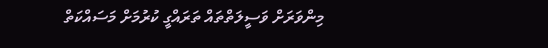މިންވަރަށް ވަސީލަތްތައް ތަރައްގީ ކުރުމަށް މަސައްކަތް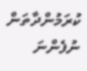ކުރަމުންދާތަން ނުފެންނަ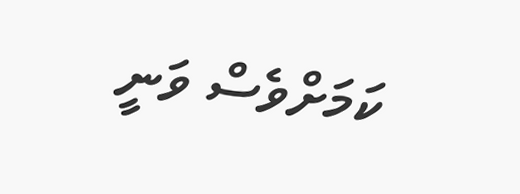ކަމަށްވެސް ވަނީ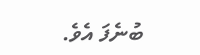ބުނެފަ އެވެ.